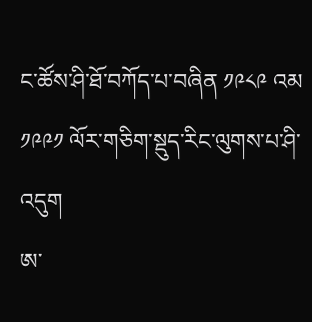ང་ཚོས་ཤི་ཐོ་བཀོད་པ་བཞིན ༡༩༨༩ འམ ༡༩༩༡ ལོར་གཅིག་སྡུད་རིང་ལུགས་པ་ཤི་འདུག
ཨ་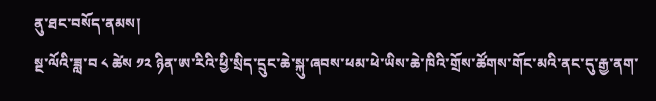ནུ་ཐང་བསོད་ནམས།
སྔ་ལོའི་ཟླ་བ ༨ ཚེས ༡༢ ཉིན་ཨ་རིའི་ཕྱི་སྲིད་དྲུང་ཆེ་སྐུ་ཞབས་ཕམ་ཕེ་ཡིས་ཆེ་ཁིའི་གྲོས་ཚོགས་གོང་མའི་ནང་དུ་རྒྱ་ནག་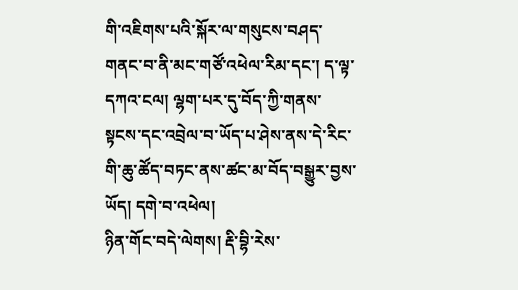གི་འཇིགས་པའི་སྐོར་ལ་གསུངས་བཤད་གནང་བ་ནི་མང་གཙོ་འཕེལ་རིམ་དང་། ད་ལྟ་དཀའ་ངལ། ལྷག་པར་དུ་བོད་ཀྱི་གནས་སྟངས་དང་འབྲེལ་བ་ཡོད་པ་ཤེས་ནས་དེ་རིང་གི་ཆུ་ཚོད་བཏང་ནས་ཚང་མ་བོད་བསྒྱུར་བྱས་ཡོད། དགེ་བ་འཕེལ།
ཉིན་གོང་བདེ་ལེགས། རྡི་བྷི་རེས་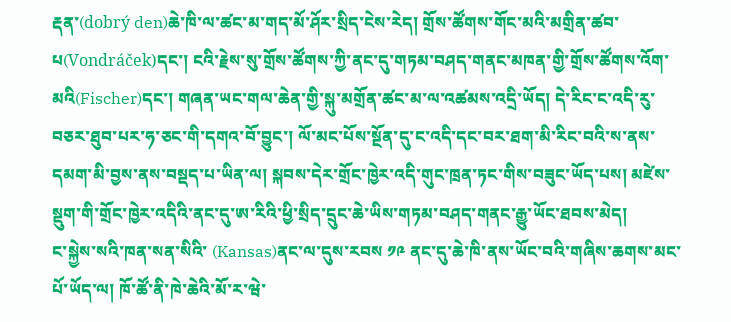རྡན་(dobrý den)ཆེ་ཁི་ལ་ཚང་མ་གད་མོ་ཤོར་སྲིད་ངེས་རེད། གྲོས་ཚོགས་གོང་མའི་མགྲིན་ཚབ་པ(Vondráček)དང་། ངའི་རྗེས་སུ་གྲོས་ཚོགས་ཀྱི་ནང་དུ་གཏམ་བཤད་གནང་མཁན་གྱི་གྲོས་ཚོགས་འོག་མའི(Fischer)དང་། གཞན་ཡང་གལ་ཆེན་གྱི་སྐུ་མགྲོན་ཚང་མ་ལ་འཚམས་འདྲི་ཡོད། དེ་རིང་ང་འདི་རུ་བཅར་ཐུབ་པར་ཧ་ཅང་གི་དགའ་བོ་བྱུང་། ལོ་མང་པོས་སྔོན་དུ་ང་འདི་དང་བར་ཐག་མི་རིང་བའི་ས་ནས་དམག་མི་བྱས་ནས་བསྡད་པ་ཡིན་ལ། སྐབས་དེར་གྲོང་ཁྱེར་འདི་གུང་ཁྲན་ཏང་གིས་བཟུང་ཡོད་པས། མཛེས་སྡུག་གི་གྲོང་ཁྱེར་འདིའི་ནང་དུ་ཨ་རིའི་ཕྱི་སྲིད་དྲུང་ཆེ་ཡིས་གཏམ་བཤད་གནང་རྒྱུ་ཡོང་ཐབས་མེད།
ང་སྐྱེས་སའི་ཁན་སན་སིའི་ (Kansas)ནང་ལ་དུས་རབས ༡༩ ནང་དུ་ཆེ་ཁི་ནས་ཡོང་བའི་གཞིས་ཆགས་མང་པོ་ཡོད་ལ། ཁོ་ཚོ་ནི་ཁེ་ཆེའི་མོ་ར་ཝེ་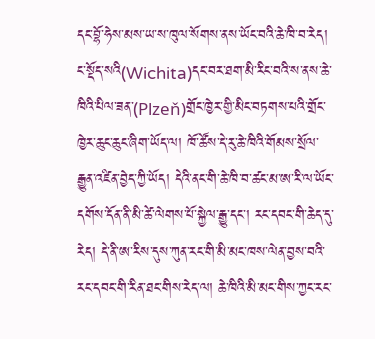དང་བྷོ་ཧེས་མས་ཡ་ས་ཁུལ་སོགས་ནས་ཡོང་བའི་ཆེ་ཁི་བ་རེད། ང་སྡོད་སའི(Wichita)དང་བར་ཐག་མི་རིང་བའི་ས་ནས་ཆེ་ཁིའི་པིལ་ཟན་(Plzeň)གྲོང་ཁྱེར་གྱི་མིང་བཏགས་པའི་གྲོང་ཁྱེར་ཆུང་ཆུང་ཞིག་ཡོད་ལ། ཁོ་ཚོས་དེ་རུ་ཆེ་ཁིའི་གོམས་སྲོལ་རྒྱུན་འཛིན་བྱེད་ཀྱི་ཡོད། དེའི་ནང་གི་ཆེ་ཁི་བ་ཚང་མ་ཨ་རི་ལ་ཡོང་དགོས་དོན་ནི་མི་ཚེ་ལེགས་པོ་སྐྱེལ་རྒྱུ་དང་། རང་དབང་གི་ཆེད་དུ་རེད། དེ་ནི་ཨ་རིས་དུས་ཀུན་རང་གི་མི་མང་ཁས་ལེན་བྱས་བའི་རང་དབང་གི་རིན་ཐང་གིས་རེད་ལ། ཆེ་ཁིའི་མི་མང་གིས་ཀྱང་རང་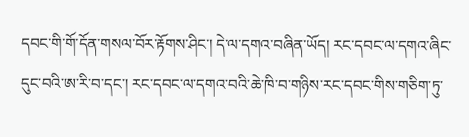དབང་གི་གོ་དོན་གསལ་བོར་རྟོགས་ཤིང་། དེ་ལ་དགའ་བཞིན་ཡོད། རང་དབང་ལ་དགའ་ཞིང་དུང་བའི་ཨ་རི་བ་དང་། རང་དབང་ལ་དགའ་བའི་ཆེ་ཁི་བ་གཉིས་རང་དབང་གིས་གཅིག་ཏུ་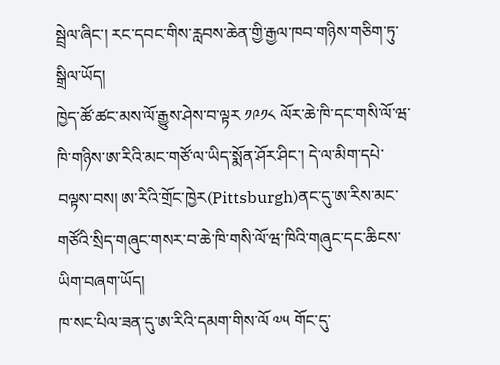སྦྲེལ་ཞིང་། རང་དབང་གིས་རླབས་ཆེན་གྱི་རྒྱལ་ཁབ་གཉིས་གཅིག་ཏུ་སྒྲིལ་ཡོད།
ཁྱེད་ཚོ་ཚང་མས་ལོ་རྒྱུས་ཤེས་བ་ལྟར ༡༩༡༨ ལོར་ཆེ་ཁི་དང་གསི་ལོ་ཝ་ཁི་གཉིས་ཨ་རིའི་མང་གཙོ་ལ་ཡིད་སྨོན་ཤོར་ཤིང་། དེ་ལ་མིག་དཔེ་བལྟས་བས། ཨ་རིའི་གྲོང་ཁྱེར(Pittsburgh)ནང་དུ་ཨ་རིས་མང་གཙོའི་སྲིད་གཞུང་གསར་བ་ཆེ་ཁི་གསི་ལོ་ཝ་ཁིའི་གཞུང་དང་ཆིངས་ཡིག་བཞག་ཡོད།
ཁ་སང་པིལ་ཟན་དུ་ཨ་རིའི་དམག་གིས་ལོ ༧༥ གོང་དུ་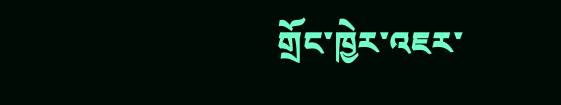གྲོང་ཁྱེར་འཇར་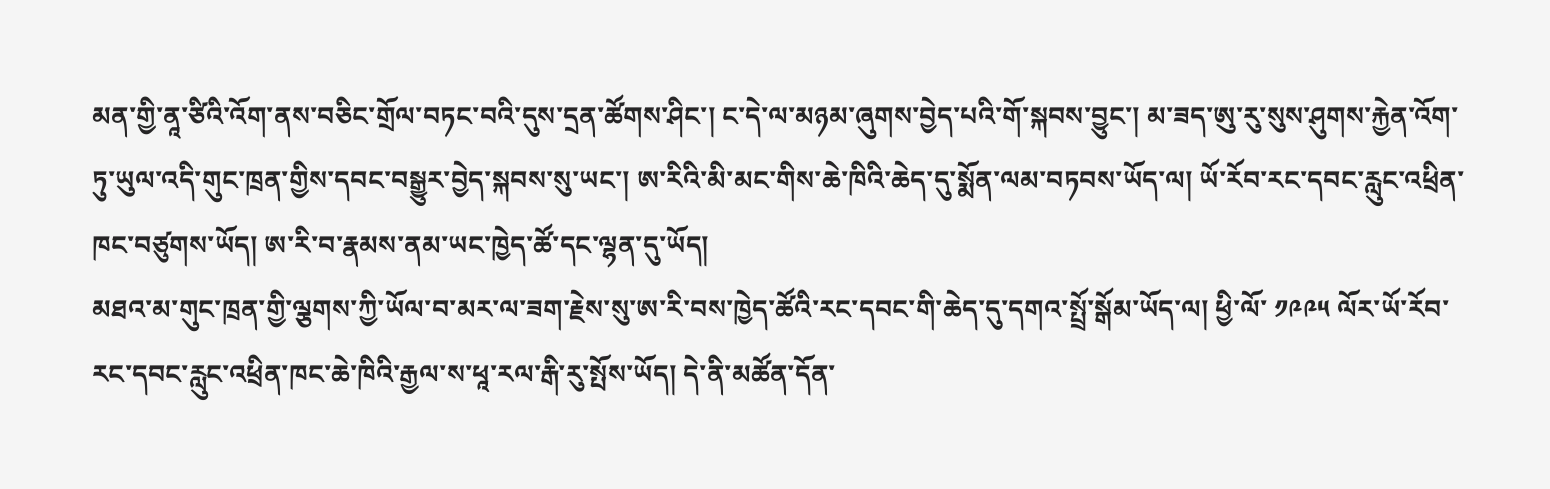མན་གྱི་ནཱ་ཙིའི་འོག་ནས་བཅིང་གྲོལ་བཏང་བའི་དུས་དྲན་ཚོགས་ཤིང་། ང་དེ་ལ་མཉམ་ཞུགས་བྱེད་པའི་གོ་སྐབས་བྱུང་། མ་ཟད་ཨུ་རུ་སུས་ཤུགས་རྐྱེན་འོག་ཏུ་ཡུལ་འདི་གུང་ཁྲན་གྱིས་དབང་བསྒྱུར་བྱེད་སྐབས་སུ་ཡང་། ཨ་རིའི་མི་མང་གིས་ཆེ་ཁིའི་ཆེད་དུ་སྨོན་ལམ་བཏབས་ཡོད་ལ། ཡོ་རོབ་རང་དབང་རླུང་འཕྲིན་ཁང་བཙུགས་ཡོད། ཨ་རི་བ་རྣམས་ནམ་ཡང་ཁྱེད་ཚོ་དང་ལྷན་དུ་ཡོད།
མཐའ་མ་གུང་ཁྲན་གྱི་ལྕགས་ཀྱི་ཡོལ་བ་མར་ལ་ཟག་རྗེས་སུ་ཨ་རི་བས་ཁྱེད་ཚོའི་རང་དབང་གི་ཆེད་དུ་དགའ་སྤྲོ་སྒོམ་ཡོད་ལ། ཕྱི་ལོ་ ༡༩༩༥ ལོར་ཡོ་རོབ་རང་དབང་རླུང་འཕྲིན་ཁང་ཆེ་ཁིའི་རྒྱལ་ས་ཕཱ་རལ་རྒི་རུ་སྤོས་ཡོད། དེ་ནི་མཚོན་དོན་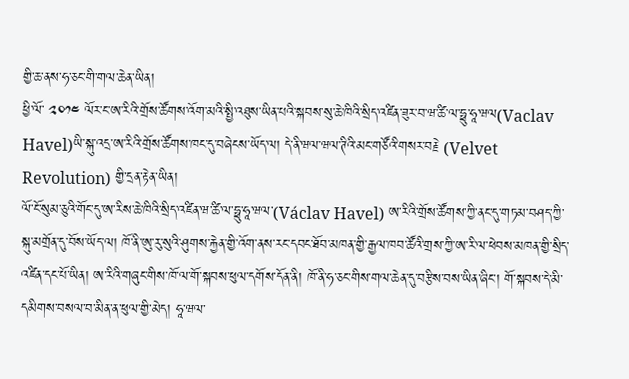གྱི་ཆ་ནས་ཧ་ཅང་གི་གལ་ཆེན་ཡིན།
ཕྱི་ལོ་ ༢༠༡༤ ལོར་ང་ཨ་རིའི་གྲོས་ཚོགས་འོག་མའི་སྤྱི་འཐུས་ཡིན་པའི་སྐབས་སུ་ཆེ་ཁིའི་སྲིད་འཛིན་ཟུར་བ་ཝ་ཚི་ལ་ཧྥུ་ཧཱ་ཝལ(Vaclav Havel)ཡི་སྐུ་འདྲ་ཨ་རིའི་གྲོས་ཚོགས་ཁང་དུ་བཞེངས་ཡོད་ལ། དེ་ནི་ཝལ་ཝལ་ཊིའི་མང་གཙོའི་གསར་བརྗེ (Velvet Revolution) གྱི་དྲན་རྟེན་ཡིན།
ལོ་ངོ་སུམ་ཅུའི་གོང་དུ་ཨ་རིས་ཆེ་ཁིའི་སྲིད་འཛིན་ཝ་ཚི་ལ་ཧྥུ་ཧཱ་ཝལ་(Václav Havel) ཨ་རིའི་གྲོས་ཚོགས་ཀྱི་ནང་དུ་གཏམ་བཤད་ཀྱི་སྐུ་མགྲོན་དུ་བོས་ཡོད་ལ། ཁོ་ནི་ཨུ་རུ་སུའི་ཤུགས་རྐྱེན་གྱི་འོག་ནས་རང་དབང་ཐོབ་མཁན་གྱི་རྒྱལ་ཁབ་ཚོའི་གྲས་ཀྱི་ཨ་རི་ལ་ཕེབས་མཁན་གྱི་སྲིད་འཛིན་དང་པོ་ཡིན། ཨ་རིའི་གཞུང་གིས་ཁོ་ལ་གོ་སྐབས་ཕུལ་དགོས་དོན་ནི། ཁོ་ནི་ཧ་ཅང་གིས་གལ་ཆེན་དུ་བརྩིས་བས་ཡིན་ཞིང་། གོ་སྐབས་དེ་མི་དམིགས་བསལ་བ་མིན་ན་ཕུལ་གྱི་མེད། ཧཱ་ཝལ་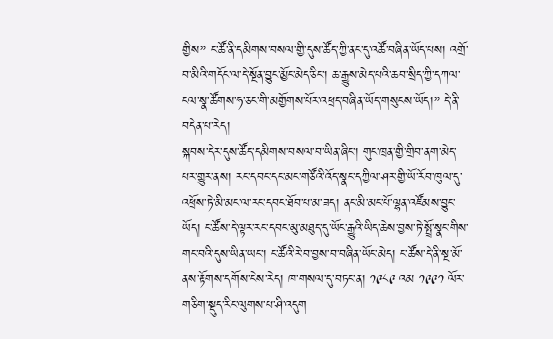གྱིས” ང་ཚོ་ནི་དམིགས་བསལ་གྱི་དུས་ཚོད་ཀྱི་ནང་དུ་འཚོ་བཞིན་ཡོད་པས། འགྲོ་བ་མིའི་གདོང་ལ་དེ་སྔོན་བྱུང་མྱོང་མེད་ཅིང་། ཆ་རྒྱུས་མེད་པའི་ཆབ་སྲིད་ཀྱི་དཀལ་ངལ་སྣ་ཚོགས་ཧ་ཅང་གི་མགྱོགས་པོར་འཕྲད་བཞིན་ཡོད་གསུངས་ཡོད།” དེ་ནི་བདེན་པ་རེད།
སྐབས་དེར་དུས་ཚོད་དམིགས་བསལ་བ་ཡིན་ཞིང་། གུང་ཁྲན་གྱི་གྲིབ་ནག་མེད་པར་གྱུར་ནས། རང་དབང་དང་མང་གཙོའི་འོད་སྣང་དཀྱིལ་ཤར་གྱི་ཡོ་རོབ་ཁུལ་དུ་འཕྲོས་ཏེ་མི་མང་ལ་རང་དབང་ཐོབ་པ་མ་ཟད། ནང་མི་མང་པོ་ལྷན་འཛོམས་བྱུང་ཡོད། ང་ཚོས་དེ་ལྟར་རང་དབང་མུ་མཐུད་དུ་ཡོང་རྒྱུའི་ཡིད་ཆེས་བྱས་ཏེ་སྤྲོ་སྣང་གིས་གང་བའི་དུས་ཡིན་ཡང་། ང་ཚོའི་རེ་བ་བྱས་བ་བཞིན་ཡོང་མེད། ང་ཚོས་དེ་ནི་སྔ་མོ་ནས་རྟོགས་དགོས་ངེས་རེད། ཁ་གསལ་དུ་བཏང་ན། ༡༩༨༩ འམ ༡༩༩༡ ལོར་གཅིག་སྡུད་རིང་ལུགས་པ་ཤི་འདུག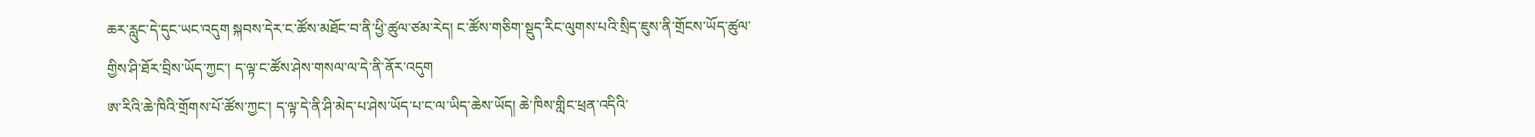ཆར་རླུང་དེ་དུང་ཡང་འདུག སྐབས་དེར་ང་ཚོས་མཐོང་བ་ནི་ཕྱི་ཚུལ་ཙམ་རེད། ང་ཚོས་གཅིག་སྡུད་རིང་ལུགས་པའི་སྲིད་ཇུས་ནི་གྲོངས་ཡོད་ཚུལ་གྱིས་ཤི་ཐོར་བྲིས་ཡོད་ཀྱང་། ད་ལྟ་ང་ཚོས་ཤེས་གསལ་ལ་དེ་ནི་ནོར་འདུག
ཨ་རིའི་ཆེ་ཁིའི་གྲོགས་པོ་ཚོས་ཀྱང་། ད་ལྟ་དེ་ནི་ཤི་མེད་པ་ཤེས་ཡོད་པ་ང་ལ་ཡིད་ཆེས་ཡོད། ཆེ་ཁིས་གླིང་ཕྲན་འདིའི་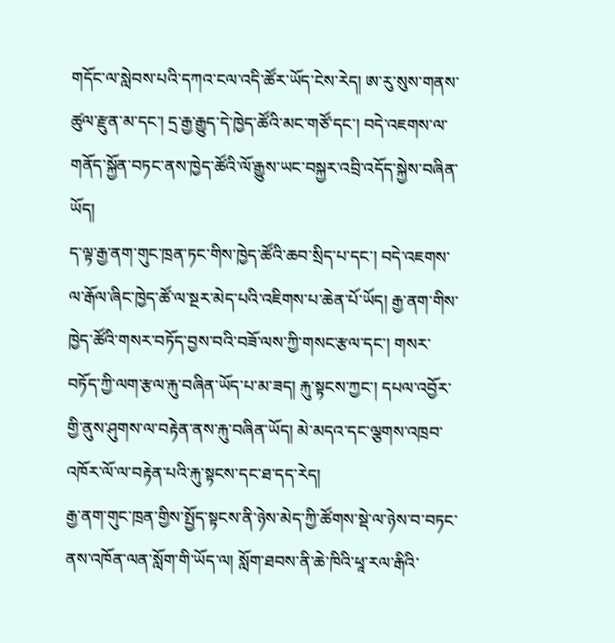གདོང་ལ་སླེབས་པའི་དཀའ་ངལ་འདི་ཚོར་ཡོད་ངེས་རེད། ཨ་རུ་སུས་གནས་ཚུལ་རྫུན་མ་དང་། དྲ་རྒྱ་རྒྱུད་དེ་ཁྱེད་ཚོའི་མང་གཙོ་དང་། བདེ་འཇགས་ལ་གནོད་སྐྱོན་བཏང་ནས་ཁྱེད་ཚོའི་ལོ་རྒྱུས་ཡང་བསྐྱར་འབྲི་འདོད་སྐྱེས་བཞིན་ཡོད།
ད་ལྟ་རྒྱ་ནག་གུང་ཁྲན་ཏང་གིས་ཁྱེད་ཚོའི་ཆབ་སྲིད་པ་དང་། བདེ་འཇགས་ལ་རྒོལ་ཞིང་ཁྱེད་ཚོ་ལ་སྔར་མེད་པའི་འཇིགས་པ་ཆེན་པོ་ཡོད། རྒྱ་ནག་གིས་ཁྱེད་ཚོའི་གསར་བཏོད་བྱས་བའི་བཟོ་ལས་ཀྱི་གསང་རྩལ་དང་། གསར་བཏོད་ཀྱི་ལག་རྩལ་རྐུ་བཞིན་ཡོད་པ་མ་ཟད། རྐུ་སྟངས་ཀྱང་། དཔལ་འབྱོར་གྱི་ནུས་ཤུགས་ལ་བརྟེན་ནས་རྐུ་བཞིན་ཡོད། མེ་མདའ་དང་ལྕགས་འཁྲབ་འཁོར་ལོ་ལ་བརྟེན་པའི་རྐུ་སྟངས་དང་ཐ་དད་རེད།
རྒྱ་ནག་གུང་ཁྲན་གྱིས་སྤྱོད་སྟངས་ནི་ཉེས་མེད་ཀྱི་ཚོགས་སྡེ་ལ་ཉེས་བ་བཏང་ནས་འཁོན་ལན་སློག་གི་ཡོད་ལ། སློག་ཐབས་ནི་ཆེ་ཁིའི་ཕཱ་རལ་རྒིའི་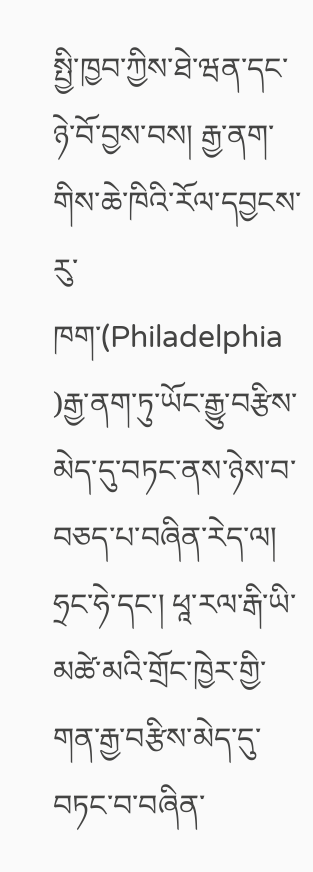སྤྱི་ཁྱབ་ཀྱིས་ཐེ་ཝན་དང་ཉེ་བོ་བྱས་བས། རྒྱ་ནག་གིས་ཆེ་ཁིའི་རོལ་དབྱངས་རུ་ཁག་(Philadelphia )རྒྱ་ནག་ཏུ་ཡོང་རྒྱུ་བརྩིས་མེད་དུ་བཏང་ནས་ཉེས་བ་བཅད་པ་བཞིན་རེད་ལ། ཧྲང་ཧེ་དང་། ཕཱ་རལ་རྒི་ཡི་མཚེ་མའི་གྲོང་ཁྱེར་གྱི་གན་རྒྱ་བརྩིས་མེད་དུ་བཏང་བ་བཞིན་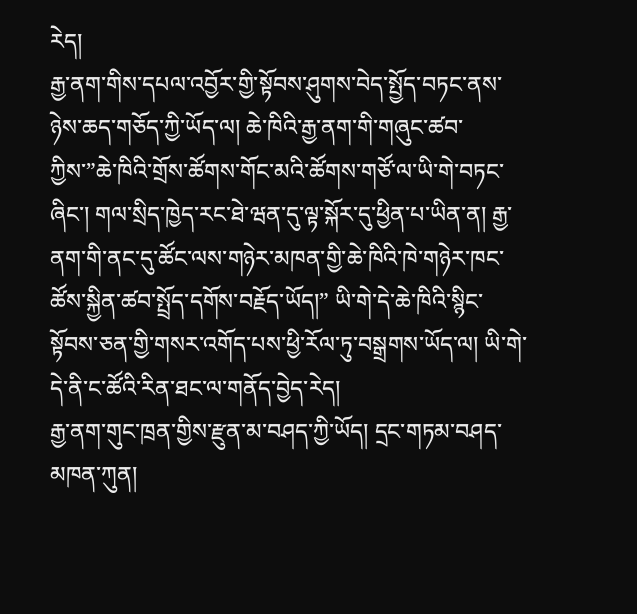རེད།
རྒྱ་ནག་གིས་དཔལ་འབྱོར་གྱི་སྟོབས་ཤུགས་བེད་སྤྱོད་བཏང་ནས་ཉེས་ཆད་གཅོད་ཀྱི་ཡོད་ལ། ཆེ་ཁིའི་རྒྱ་ནག་གི་གཞུང་ཚབ་ཀྱིས་”ཆེ་ཁིའི་གྲོས་ཚོགས་གོང་མའི་ཚོགས་གཙོ་ལ་ཡི་གེ་བཏང་ཞིང་། གལ་སྲིད་ཁྱེད་རང་ཐེ་ཝན་དུ་ལྟ་སྐོར་དུ་ཕྱིན་པ་ཡིན་ན། རྒྱ་ནག་གི་ནང་དུ་ཚོང་ལས་གཉེར་མཁན་གྱི་ཆེ་ཁིའི་ཁེ་གཉེར་ཁང་ཚོས་སྐྱིན་ཚབ་སྤྲོད་དགོས་བརྗོད་ཡོད།” ཡི་གེ་དེ་ཆེ་ཁིའི་སྙིང་སྟོབས་ཅན་གྱི་གསར་འགོད་པས་ཕྱི་རོལ་ཏུ་བསྒྲགས་ཡོད་ལ། ཡི་གེ་དེ་ནི་ང་ཚོའི་རིན་ཐང་ལ་གནོད་བྱེད་རེད།
རྒྱ་ནག་གུང་ཁྲན་གྱིས་རྫུན་མ་བཤད་ཀྱི་ཡོད། དྲང་གཏམ་བཤད་མཁན་ཀུན།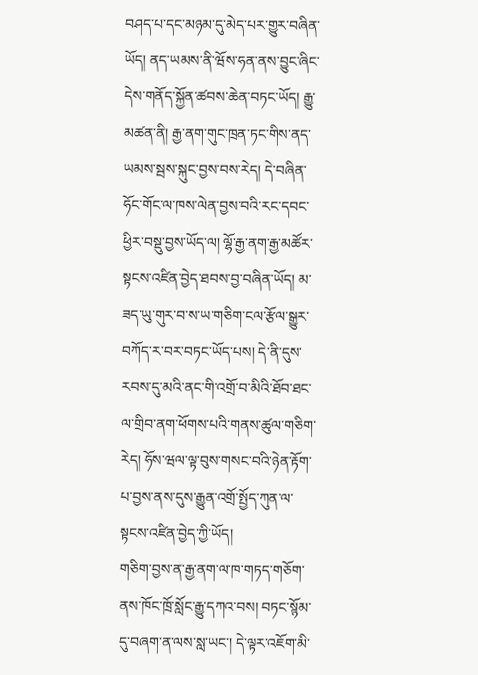བཤད་པ་དང་མཉམ་དུ་མེད་པར་གྱུར་བཞིན་ཡོད། ནད་ཡམས་ནི་ཝོས་ཧན་ནས་བྱུང་ཞིང་དེས་གནོད་སྐྱོན་ཚབས་ཆེན་བཏང་ཡོད། རྒྱུ་མཚན་ནི། རྒྱ་ནག་གུང་ཁྲན་ཏང་གིས་ནད་ཡམས་སྦས་སྐུང་བྱས་བས་རེད། དེ་བཞིན་ཧོང་གོང་ལ་ཁས་ལེན་བྱས་བའི་རང་དབང་ཕྱིར་བསྡུ་བྱས་ཡོད་ལ། ལྷོ་རྒྱ་ནག་རྒྱ་མཚོར་སྟངས་འཛིན་བྱེད་ཐབས་བྱ་བཞིན་ཡོད། མ་ཟད་ཡུ་གུར་བ་ས་ཡ་གཅིག་ངལ་རྩོལ་སྒྱུར་བཀོད་ར་བར་བཏང་ཡོད་པས། དེ་ནི་དུས་རབས་དུ་མའི་ནང་གི་འགྲོ་བ་མིའི་ཐོབ་ཐང་ལ་གྲིབ་ནག་ཕོགས་པའི་གནས་ཚུལ་གཅིག་རེད། ཧོས་ཝལ་ལྟ་བུས་གསང་བའི་ཉེན་རྟོག་པ་བྱས་ནས་དུས་རྒྱུན་འགྲོ་སྤྱོད་ཀུན་ལ་སྟངས་འཛིན་བྱེད་ཀྱི་ཡོད།
གཅིག་བྱས་ན་རྒྱ་ནག་ལ་ཁ་གཏད་གཅོག་ནས་ཁོང་ཁྲོ་སློང་རྒྱུ་དཀའ་བས། བཏང་སྙོམ་དུ་བཞག་ན་ལས་སླ་ཡང་། དེ་ལྟར་འཇོག་མི་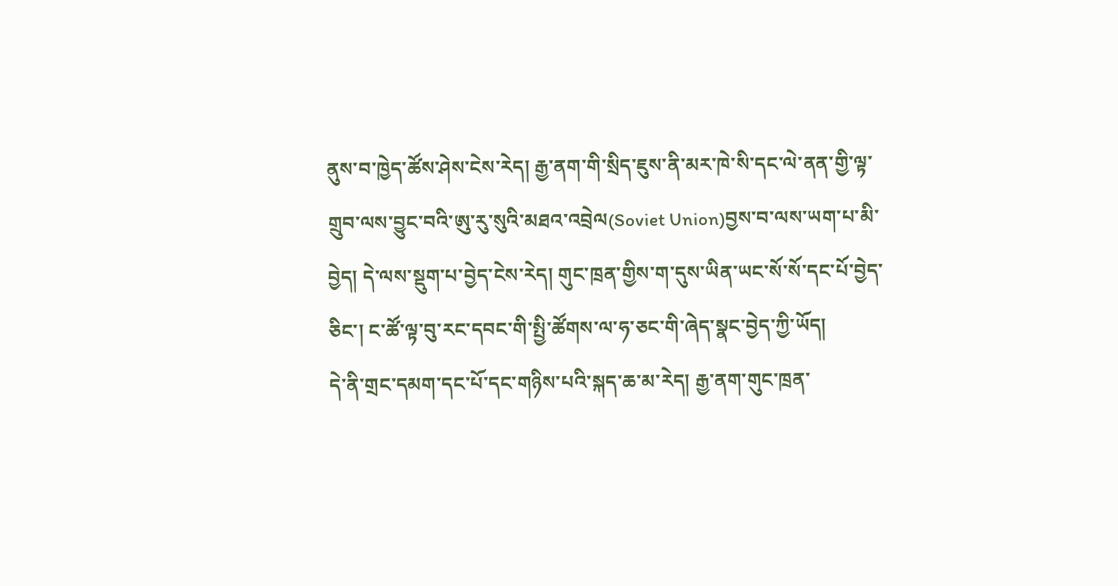ནུས་བ་ཁྱེད་ཚོས་ཤེས་ངེས་རེད། རྒྱ་ནག་གི་སྲིད་ཇུས་ནི་མར་ཁེ་སི་དང་ལེ་ནན་གྱི་ལྟ་གྲུབ་ལས་བྱུང་བའི་ཨུ་རུ་སུའི་མཐའ་འབྲེལ(Soviet Union)བྱས་བ་ལས་ཡག་པ་མི་བྱེད། དེ་ལས་སྡུག་པ་བྱེད་ངེས་རེད། གུང་ཁྲན་གྱིས་ག་དུས་ཡིན་ཡང་སོ་སོ་དང་པོ་བྱེད་ཅིང་། ང་ཚོ་ལྟ་བུ་རང་དབང་གི་སྤྱི་ཚོགས་ལ་ཧ་ཅང་གི་ཞེད་སྣང་བྱེད་ཀྱི་ཡོད།
དེ་ནི་གྲང་དམག་དང་པོ་དང་གཉིས་པའི་སྐད་ཆ་མ་རེད། རྒྱ་ནག་གུང་ཁྲན་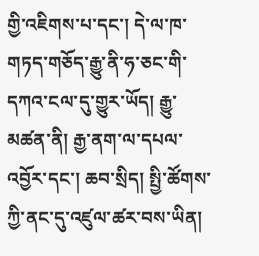གྱི་འཇིགས་པ་དང་། དེ་ལ་ཁ་གཏད་གཅོད་རྒྱུ་ནི་ཧ་ཅང་གི་དཀའ་ངལ་དུ་གྱུར་ཡོད། རྒྱུ་མཚན་ནི། རྒྱ་ནག་ལ་དཔལ་འབྱོར་དང་། ཆབ་སྲིད། སྤྱི་ཚོགས་ཀྱི་ནང་དུ་འཛུལ་ཚར་བས་ཡིན།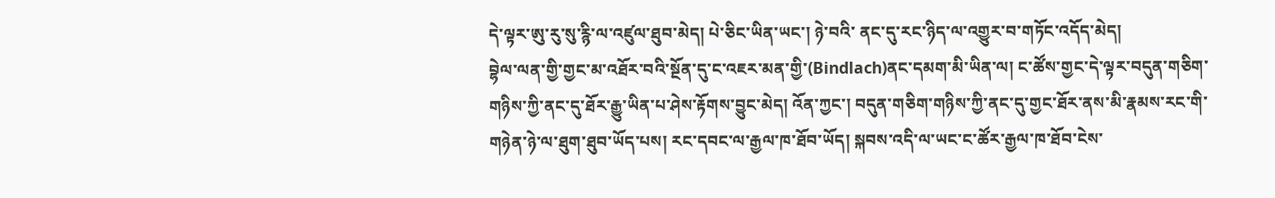དེ་ལྟར་ཨུ་རུ་སུ་རྙི་ལ་འཛུལ་ཐུབ་མེད། པེ་ཅིང་ཡིན་ཡང་། ཉེ་བའི་ ནང་དུ་རང་ཉིད་ལ་འགྱུར་བ་གཏོང་འདོད་མེད།
བྷེལ་ལན་གྱི་གྱང་མ་འཐོར་བའི་སྔོན་དུ་ང་འཇར་མན་གྱི་(Bindlach)ནང་དམག་མི་ཡིན་ལ། ང་ཚོས་གྱང་དེ་ལྟར་བདུན་གཅིག་གཉིས་ཀྱི་ནང་དུ་ཐོར་རྒྱུ་ཡིན་པ་ཤེས་རྟོགས་བྱུང་མེད། འོན་ཀྱང་། བདུན་གཅིག་གཉིས་ཀྱི་ནང་དུ་གྱང་ཐོར་ནས་མི་རྣམས་རང་གི་གཉེན་ཉེ་ལ་ཐུག་ཐུབ་ཡོད་པས། རང་དབང་ལ་རྒྱལ་ཁ་ཐོབ་ཡོད། སྐབས་འདི་ལ་ཡང་ང་ཚོར་རྒྱལ་ཁ་ཐོབ་ངེས་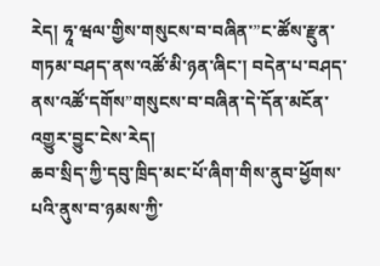རེད། ཧཱ་ཝལ་གྱིས་གསུངས་བ་བཞིན་”ང་ཚོས་རྫུན་གཏམ་བཤད་ནས་འཚོ་མི་ཉན་ཞིང་། བདེན་པ་བཤད་ནས་འཚོ་དགོས”གསུངས་བ་བཞིན་དེ་དོན་མངོན་འགྱུར་བྱུང་ངེས་རེད།
ཆབ་སྲིད་ཀྱི་དབུ་ཁྲིད་མང་པོ་ཞིག་གིས་ནུབ་ཕྱོགས་པའི་ནུས་བ་ཉམས་ཀྱི་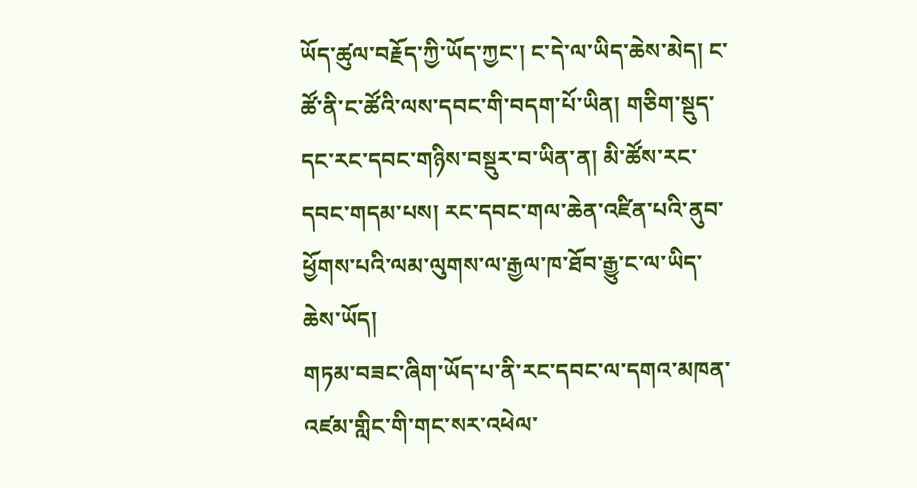ཡོད་ཚུལ་བརྗོད་ཀྱི་ཡོད་ཀྱང་། ང་དེ་ལ་ཡིད་ཆེས་མེད། ང་ཚོ་ནི་ང་ཚོའི་ལས་དབང་གི་བདག་པོ་ཡིན། གཅིག་སྡུད་དང་རང་དབང་གཉིས་བསྡུར་བ་ཡིན་ན། མི་ཚོས་རང་དབང་གདམ་པས། རང་དབང་གལ་ཆེན་འཛིན་པའི་ནུབ་ཕྱོགས་པའི་ལམ་ལུགས་ལ་རྒྱལ་ཁ་ཐོབ་རྒྱུ་ང་ལ་ཡིད་ཆེས་ཡོད།
གཏམ་བཟང་ཞིག་ཡོད་པ་ནི་རང་དབང་ལ་དགའ་མཁན་འཛམ་གླིང་གི་གང་སར་འཕེལ་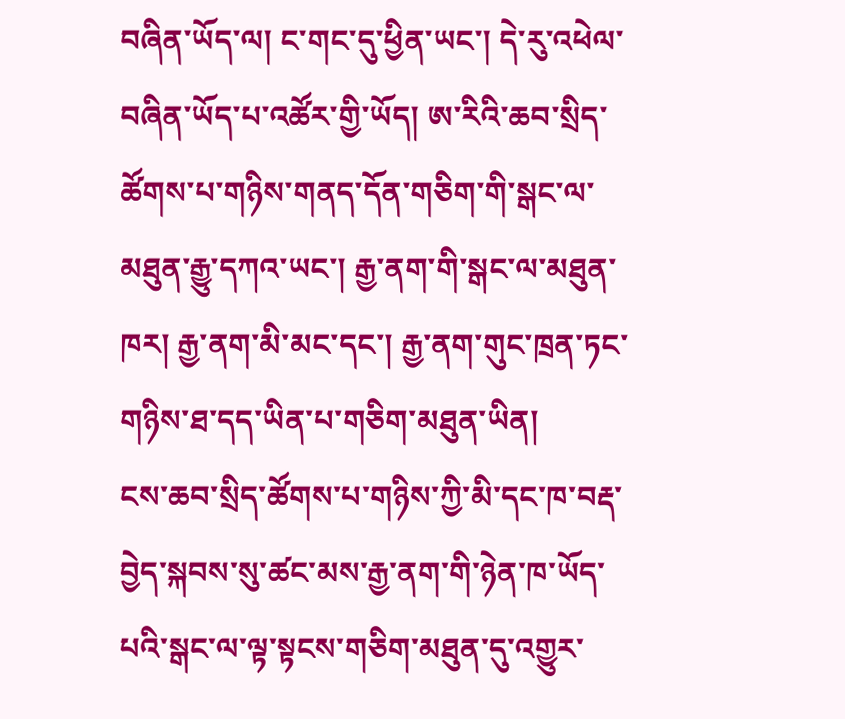བཞིན་ཡོད་ལ། ང་གང་དུ་ཕྱིན་ཡང་། དེ་རུ་འཕེལ་བཞིན་ཡོད་པ་འཚོར་གྱི་ཡོད། ཨ་རིའི་ཆབ་སྲིད་ཚོགས་པ་གཉིས་གནད་དོན་གཅིག་གི་སྒང་ལ་མཐུན་རྒྱུ་དཀའ་ཡང་། རྒྱ་ནག་གི་སྒང་ལ་མཐུན་ཁར། རྒྱ་ནག་མི་མང་དང་། རྒྱ་ནག་གུང་ཁྲན་ཏང་གཉིས་ཐ་དད་ཡིན་པ་གཅིག་མཐུན་ཡིན།
ངས་ཆབ་སྲིད་ཚོགས་པ་གཉིས་ཀྱི་མི་དང་ཁ་བརྡ་བྱེད་སྐབས་སུ་ཚང་མས་རྒྱ་ནག་གི་ཉེན་ཁ་ཡོད་པའི་སྒང་ལ་ལྟ་སྟངས་གཅིག་མཐུན་དུ་འགྱུར་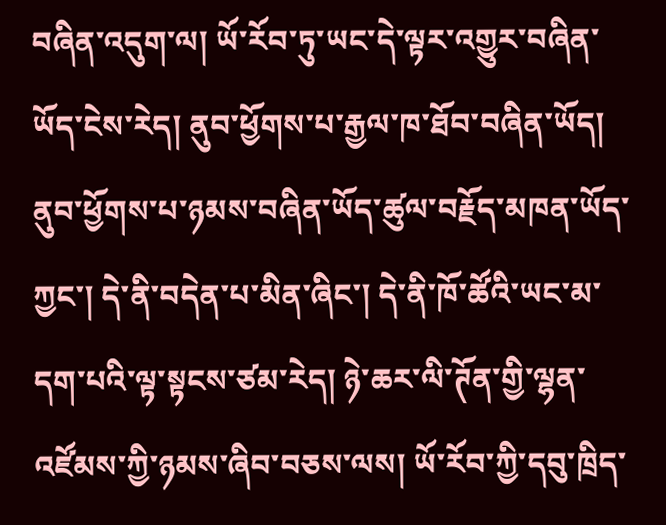བཞིན་འདུག་ལ། ཡོ་རོབ་ཏུ་ཡང་དེ་ལྟར་འགྱུར་བཞིན་ཡོད་ངེས་རེད། ནུབ་ཕྱོགས་པ་རྒྱལ་ཁ་ཐོབ་བཞིན་ཡོད། ནུབ་ཕྱོགས་པ་ཉམས་བཞིན་ཡོད་ཚུལ་བརྗོད་མཁན་ཡོད་ཀྱང་། དེ་ནི་བདེན་པ་མིན་ཞིང་། དེ་ནི་ཁོ་ཚོའི་ཡང་མ་དག་པའི་ལྟ་སྟངས་ཙམ་རེད། ཉེ་ཆར་ལི་ཊོན་གྱི་ལྷན་འཛོམས་ཀྱི་ཉམས་ཞིབ་བཅས་ལས། ཡོ་རོབ་ཀྱི་དབུ་ཁྲིད་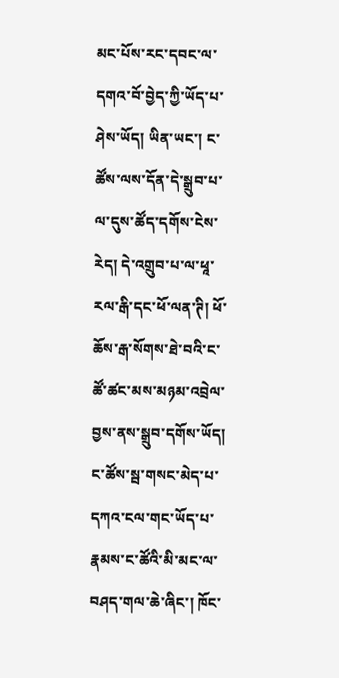མང་པོས་རང་དབང་ལ་དགའ་བོ་བྱེད་ཀྱི་ཡོད་པ་ཤེས་ཡོད། ཡིན་ཡང་། ང་ཚོས་ལས་དོན་དེ་སྒྲུབ་པ་ལ་དུས་ཚོད་དགོས་ངེས་རེད། དེ་འགྲུབ་པ་ལ་ཕཱ་རལ་རྒི་དང་ཕོ་ལན་ཊི། ཕོ་ཆོས་རྒ་སོགས་ཐེ་བའི་ང་ཚོ་ཚང་མས་མཉམ་འབྲེལ་བྱས་ནས་སྒྲུབ་དགོས་ཡོད།
ང་ཚོས་སྦ་གསང་མེད་པ་དཀའ་ངལ་གང་ཡོད་པ་རྣམས་ང་ཚོའི་མི་མང་ལ་བཤད་གལ་ཆེ་ཞིང་། ཁོང་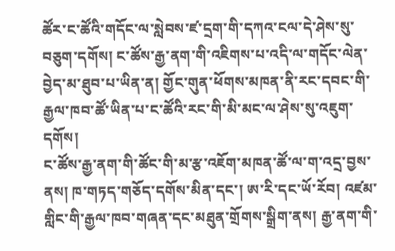ཚོར་ང་ཚོའི་གདོང་ལ་སླེབས་ཛ་དྲག་གི་དཀའ་ངལ་དེ་ཤེས་སུ་བཅུག་དགོས། ང་ཚོས་རྒྱ་ནག་གི་འཇིགས་པ་འདི་ལ་གདོང་ལེན་བྱེད་མ་ཐུབ་པ་ཡིན་ན། གྱོང་གུན་ཕོགས་མཁན་ནི་རང་དབང་གི་རྒྱལ་ཁབ་ཚོ་ཡིན་པ་ང་ཚོའི་རང་གི་མི་མང་ལ་ཤེས་སུ་འཇུག་དགོས།
ང་ཚོས་རྒྱ་ནག་གི་ཚོང་གི་མ་རྩ་འཇོག་མཁན་ཚོ་ལ་ག་འདྲ་བྱས་ནས། ཁ་གཏད་གཅོད་དགོས་མིན་དང་། ཨ་རི་དང་ཡོ་རོབ། འཛམ་གླིང་གི་རྒྱལ་ཁབ་གཞན་དང་མཐུན་གྲོགས་སྒྲིག་ནས། རྒྱ་ནག་གི་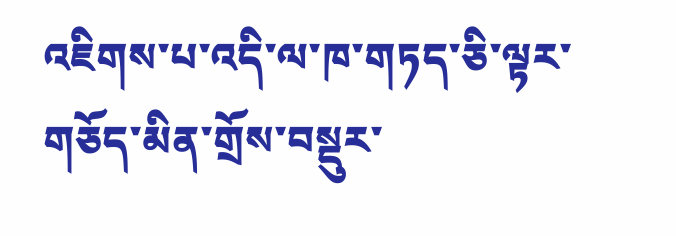འཇིགས་པ་འདི་ལ་ཁ་གཏད་ཅི་ལྟར་གཅོད་མིན་གྲོས་བསྡུར་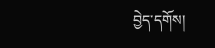བྱེད་དགོས།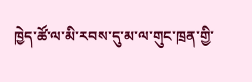ཁྱེད་ཚོ་ལ་མི་རབས་དུ་མ་ལ་གུང་ཁྲན་གྱི་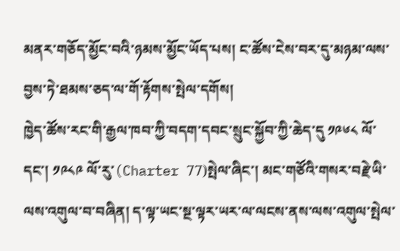མནར་གཅོད་མྱོང་བའི་ཉམས་མྱོང་ཡོད་པས། ང་ཚོས་ངེས་བར་དུ་མཉམ་ལས་བྱས་ཏེ་ཐམས་ཅད་ལ་གོ་རྟོགས་སྤེལ་དགོས།
ཁྱེད་ཚོས་རང་གི་རྒྱལ་ཁབ་ཀྱི་བདག་དབང་སྲུང་སྐྱོབ་ཀྱི་ཆེད་དུ ༡༩༦༨ ལོ་དང་། ༡༩༨༩ ལོ་རུ་(Charter 77)སྤེལ་ཞིང་། མང་གཙོའི་གསར་བརྗེ་ཡི་ལས་འགུལ་བ་བཞིན། ད་ལྟ་ཡང་སྔ་ལྟར་ཡར་ལ་ལངས་ནས་ལས་འགུལ་སྤེལ་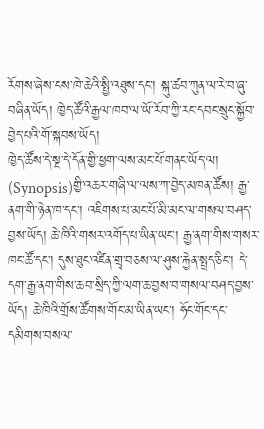རོགས་ཞེས་ངས་ཁེ་ཆེའི་སྤྱི་འཐུས་དང་། སྐུ་ཚབ་ཀུན་ལ་རེ་བ་ཞུ་བཞིན་ཡོད། ཁྱེད་ཚོའི་རྒྱལ་ཁབ་ལ་ཡོ་རོབ་ཀྱི་རང་དབང་སྲུང་སྐྱོབ་བྱེད་པའི་གོ་སྐབས་ཡོད།
ཁྱེད་ཚོས་དེ་སྔ་དེ་དོན་གྱི་ཕྱག་ལས་མང་པོ་གནང་ཡོད་ལ། (Synopsis)གྱི་འཆར་གཞི་ལ་ལས་ཀ་བྱེད་མཁན་ཚོས། རྒྱ་ནག་གི་ཉེན་ཁ་དང་། འཇིགས་པ་མང་པོ་མི་མང་ལ་གསལ་བཤད་བྱས་ཡོད། ཆེ་ཁིའི་གསར་འགོད་པ་ཡིན་ཡང་། རྒྱ་ནག་གིས་གསར་ཁང་ཚོ་དང་། དུས་ཐུང་འཛིན་གྲྭ་བཅས་ལ་ཤུས་རྐྱེན་སྤྲད་ཅིང་། དེ་དག་རྒྱ་ནག་གིས་ཆབ་སྲིད་ཀྱི་ལག་ཆ་བྱས་བ་གསལ་བཤད་བྱས་ཡོད། ཆེ་ཁིའི་གྲོས་ཚོགས་གོང་མ་ཡིན་ཡང་། ཧོང་གོང་དང་དམིགས་བསལ་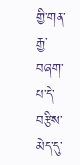གྱི་གན་རྒྱ་བཞག་པ་དེ་བརྩིས་མེད་དུ་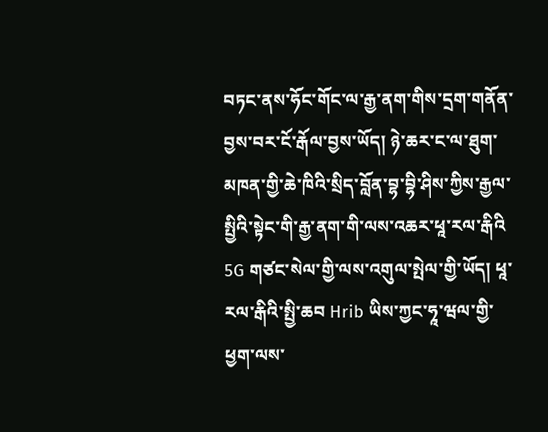བཏང་ནས་ཧོང་གོང་ལ་རྒྱ་ནག་གིས་དྲག་གནོན་བྱས་བར་ངོ་རྒོལ་བྱས་ཡོད། ཉེ་ཆར་ང་ལ་ཐུག་མཁན་གྱི་ཆེ་ཁིའི་སྲིད་བློན་བྷ་བྷི་ཤིས་ཀྱིས་རྒྱལ་སྤྱིའི་སྟེང་གི་རྒྱ་ནག་གི་ལས་འཆར་ཕཱ་རལ་རྒིའི 5G གཙང་སེལ་གྱི་ལས་འགུལ་སྤེལ་གྱི་ཡོད། ཕཱ་རལ་རྒིའི་སྤྱི་ཆབ Hrib ཡིས་ཀྱང་ཧཱ་ཝལ་གྱི་ཕྱག་ལས་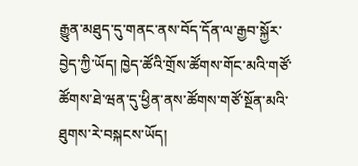རྒྱུན་མཐུད་དུ་གནང་ནས་བོད་དོན་ལ་རྒྱབ་སྐྱོར་བྱེད་ཀྱི་ཡོད། ཁྱེད་ཚོའི་གྲོས་ཚོགས་གོང་མའི་གཙོ་ཚོགས་ཐེ་ཝན་དུ་ཕྱིན་ནས་ཚོགས་གཙོ་སྔོན་མའི་ཐུགས་རེ་བསྐངས་ཡོད།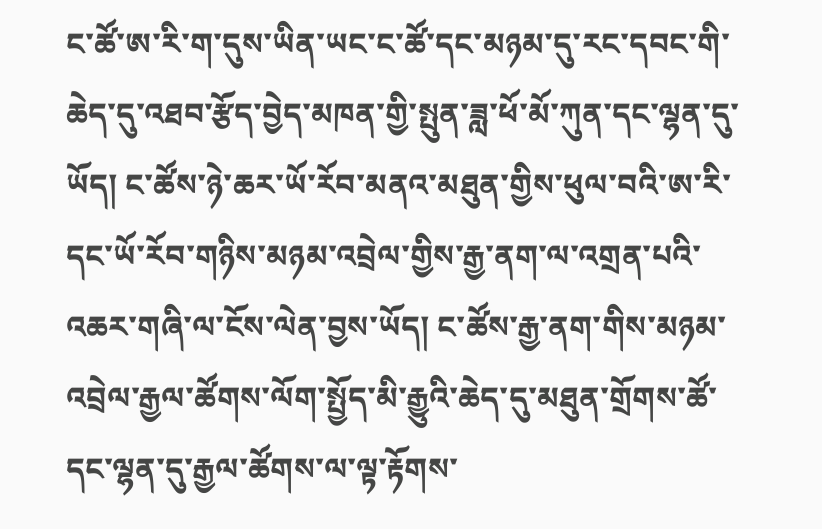ང་ཚོ་ཨ་རི་ག་དུས་ཡིན་ཡང་ང་ཚོ་དང་མཉམ་དུ་རང་དབང་གི་ཆེད་དུ་འཐབ་རྩོད་བྱེད་མཁན་གྱི་སྤུན་ཟླ་ཕོ་མོ་ཀུན་དང་ལྷན་དུ་ཡོད། ང་ཚོས་ཉེ་ཆར་ཡོ་རོབ་མནའ་མཐུན་གྱིས་ཕུལ་བའི་ཨ་རི་དང་ཡོ་རོབ་གཉིས་མཉམ་འབྲེལ་གྱིས་རྒྱ་ནག་ལ་འགྲན་པའི་འཆར་གཞི་ལ་ངོས་ལེན་བྱས་ཡོད། ང་ཚོས་རྒྱ་ནག་གིས་མཉམ་འབྲེལ་རྒྱལ་ཚོགས་ལོག་སྤྱོད་མི་རྒྱུའི་ཆེད་དུ་མཐུན་གྲོགས་ཚོ་དང་ལྷན་དུ་རྒྱལ་ཚོགས་ལ་ལྟ་རྟོགས་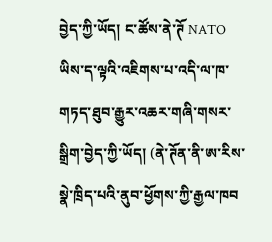བྱེད་ཀྱི་ཡོད། ང་ཚོས་ནེ་ཊོ NATO ཡིས་ད་ལྟའི་འཇིགས་པ་འདི་ལ་ཁ་གཏད་ཐུབ་རྒྱུར་འཆར་གཞི་གསར་སྒྲིག་བྱེད་ཀྱི་ཡོད། (ནེ་ཊོན་ནི་ཨ་རིས་སྣེ་ཁྲིད་པའི་ནུབ་ཕྱོགས་ཀྱི་རྒྱལ་ཁབ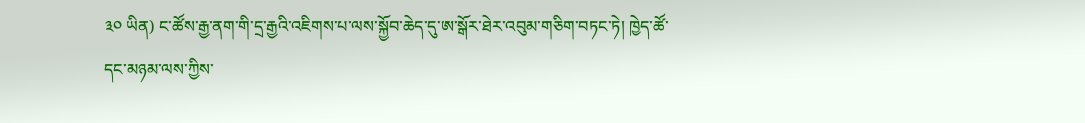༣༠ ཡིན) ང་ཚོས་རྒྱ་ནག་གི་དྲ་རྒྱའི་འཇིགས་པ་ལས་སྐྱོབ་ཆེད་དུ་ཨ་སྒོར་ཐེར་འབུམ་གཅིག་བཏང་ཏེ། ཁྱེད་ཚོ་དང་མཉམ་ལས་ཀྱིས་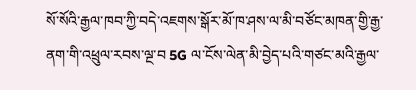སོ་སོའི་རྒྱལ་ཁབ་ཀྱི་བདེ་འཇགས་སྒོར་མོ་ཁ་ཤས་ལ་མི་བཙོང་མཁན་གྱི་རྒྱ་ནག་གི་འཕྲུལ་རབས་ལྔ་བ 5G ལ་ངོས་ལེན་མི་བྱེད་པའི་གཙང་མའི་རྒྱལ་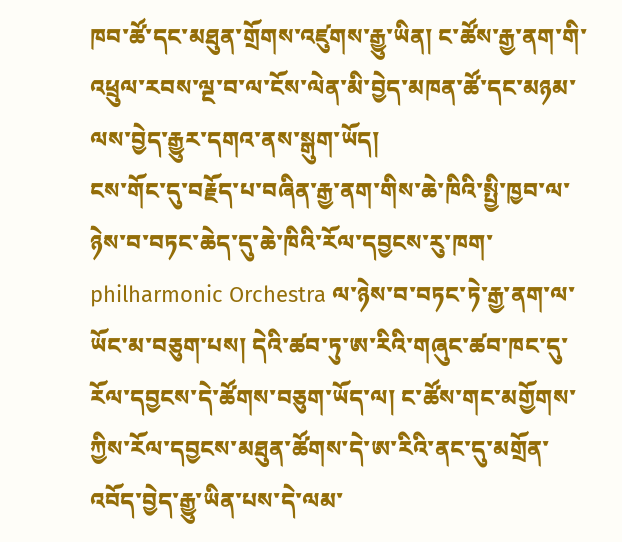ཁབ་ཚོ་དང་མཐུན་གྲོགས་འཛུགས་རྒྱུ་ཡིན། ང་ཚོས་རྒྱ་ནག་གི་འཕྲུལ་རབས་ལྔ་བ་ལ་ངོས་ལེན་མི་བྱེད་མཁན་ཚོ་དང་མཉམ་ལས་བྱེད་རྒྱུར་དགའ་ནས་སྒུག་ཡོད།
ངས་གོང་དུ་བརྗོད་པ་བཞིན་རྒྱ་ནག་གིས་ཆེ་ཁིའི་སྤྱི་ཁྱབ་ལ་ཉེས་བ་བཏང་ཆེད་དུ་ཆེ་ཁིའི་རོལ་དབྱངས་རུ་ཁག་ philharmonic Orchestra ལ་ཉེས་བ་བཏང་ཏེ་རྒྱ་ནག་ལ་ཡོང་མ་བཅུག་པས། དེའི་ཚབ་ཏུ་ཨ་རིའི་གཞུང་ཚབ་ཁང་དུ་རོལ་དབྱངས་དེ་ཚོགས་བཅུག་ཡོད་ལ། ང་ཚོས་གང་མགྱོགས་ཀྱིས་རོལ་དབྱངས་མཐུན་ཚོགས་དེ་ཨ་རིའི་ནང་དུ་མགྲོན་འབོད་བྱེད་རྒྱུ་ཡིན་པས་དེ་ལམ་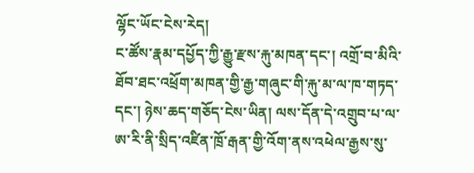ལྷོང་ཡོང་ངེས་རེད།
ང་ཚོས་རྣམ་དཔྱོད་ཀྱི་རྒྱུ་རྫས་རྐུ་མཁན་དང་། འགྲོ་བ་མིའི་ཐོབ་ཐང་འཕྲོག་མཁན་གྱི་རྒྱ་གཞུང་གི་རྐུ་མ་ལ་ཁ་གཏད་དང་། ཉེས་ཆད་གཅོད་ངེས་ཡིན། ལས་དོན་དེ་འགྲུབ་པ་ལ་ཨ་རི་ནི་སྲིད་འཛིན་ཁྲོ་རྒན་གྱི་འོག་ནས་འཕེལ་རྒྱས་སུ་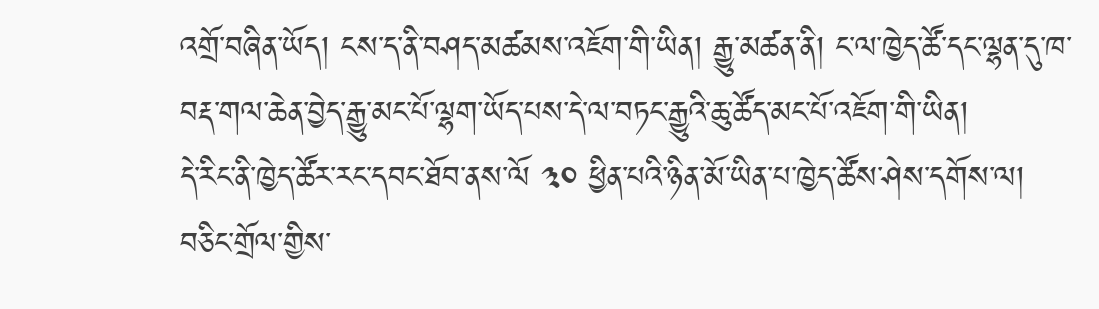འགྲོ་བཞིན་ཡོད། ངས་ད་ནི་བཤད་མཚམས་འཇོག་གི་ཡིན། རྒྱུ་མཚན་ནི། ང་ལ་ཁྱེད་ཚོ་དང་ལྷན་དུ་ཁ་བརྡ་གལ་ཆེན་བྱེད་རྒྱུ་མང་པོ་ལྷག་ཡོད་པས་དེ་ལ་བཏང་རྒྱུའི་ཆུ་ཚོད་མང་པོ་འཇོག་གི་ཡིན།
དེ་རིང་ནི་ཁྱེད་ཚོར་རང་དབང་ཐོབ་ནས་ལོ ༣༠ ཕྱིན་པའི་ཉིན་མོ་ཡིན་པ་ཁྱེད་ཚོས་ཤེས་དགོས་ལ། བཅིང་གྲོལ་གྱིས་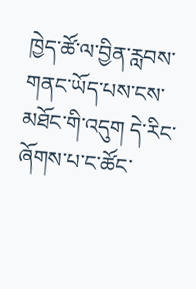ཁྱེད་ཚོ་ལ་བྱིན་རླབས་གནང་ཡོད་པས་ངས་མཐོང་གི་འདུག དེ་རིང་ཞོགས་པ་ང་ཚོང་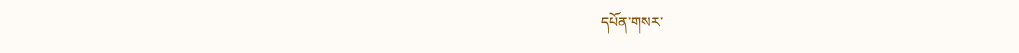དཔོན་གསར་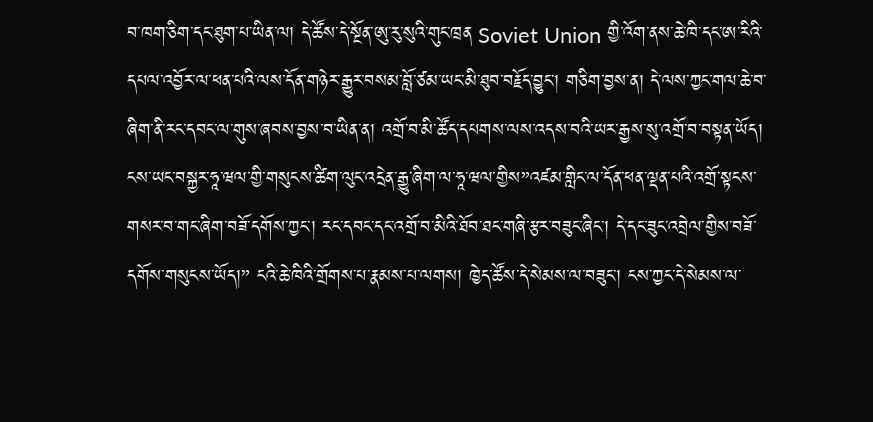བ་ཁག་ཅིག་དང་ཐུག་པ་ཡིན་ལ། དེ་ཚོས་དེ་སྔོན་ཨུ་རུ་སུའི་གུང་ཁྲན Soviet Union གྱི་འོག་ནས་ཆེ་ཁི་དང་ཨ་རིའི་དཔལ་འབྱོར་ལ་ཕན་པའི་ལས་དོན་གཉེར་རྒྱུར་བསམ་བློ་ཙམ་ཡང་མི་ཐུབ་བརྗོད་བྱུང་། གཅིག་བྱས་ན། དེ་ལས་ཀྱང་གལ་ཆེ་བ་ཞིག་ནི་རང་དབང་ལ་གུས་ཞབས་བྱས་བ་ཡིན་ན། འགྲོ་བ་མི་ཚོད་དཔགས་ལས་འདས་བའི་ཡར་རྒྱས་སུ་འགྲོ་བ་བསྟན་ཡོད།
ངས་ཡང་བསྐྱར་ཧཱ་ཝལ་གྱི་གསུངས་ཚིག་ལུང་འདྲེན་རྒྱུ་ཞིག་ལ་ཧཱ་ཝལ་གྱིས”འཛམ་གླིང་ལ་དོན་ཕན་ལྡན་པའི་འགྲོ་སྟངས་གསར་བ་གང་ཞིག་བཟོ་དགོས་ཀྱང་། རང་དབང་དང་འགྲོ་བ་མིའི་ཐོབ་ཐང་གཞི་རྩར་བཟུང་ཞིང་། དེ་དང་ཟུང་འབྲེལ་གྱིས་བཟོ་དགོས་གསུངས་ཡོད།” ངའི་ཆེ་ཁིའི་གྲོགས་པ་རྣམས་པ་ལགས། ཁྱེད་ཚོས་དེ་སེམས་ལ་བཟུང་། ངས་ཀྱང་དེ་སེམས་ལ་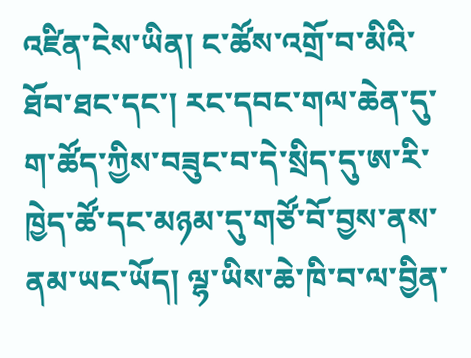འཛིན་ངེས་ཡིན། ང་ཚོས་འགྲོ་བ་མིའི་ཐོབ་ཐང་དང་། རང་དབང་གལ་ཆེན་དུ་ག་ཚོད་ཀྱིས་བཟུང་བ་དེ་སྲིད་དུ་ཨ་རི་ཁྱེད་ཚོ་དང་མཉམ་དུ་གཙོ་བོ་བྱས་ནས་ནམ་ཡང་ཡོད། ལྷ་ཡིས་ཆེ་ཁི་བ་ལ་བྱིན་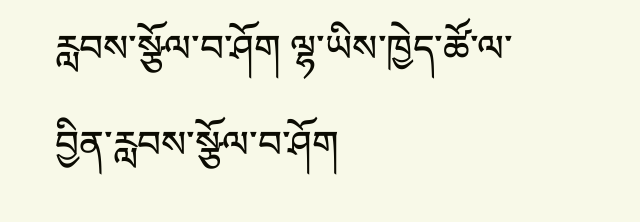རླབས་སྩོལ་བ་ཤོག ལྷ་ཡིས་ཁྱེད་ཚོ་ལ་བྱིན་རླབས་སྩོལ་བ་ཤོག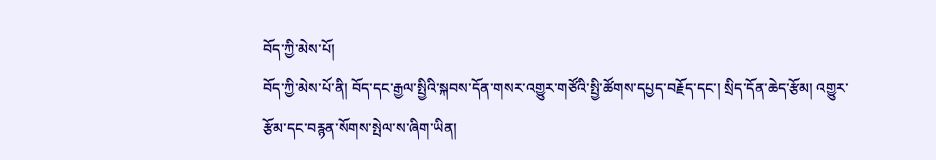བོད་ཀྱི་མེས་པོ།
བོད་ཀྱི་མེས་པོ་ནི། བོད་དང་རྒྱལ་སྤྱིའི་སྐབས་དོན་གསར་འགྱུར་གཙོའི་སྤྱི་ཚོགས་དཔྱད་བརྗོད་དང་། སྲིད་དོན་ཆེད་རྩོམ། འགྱུར་རྩོམ་དང་བརྙན་སོགས་སྤེལ་ས་ཞིག་ཡིན།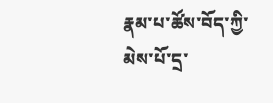རྣམ་པ་ཚོས་བོད་ཀྱི་མེས་པོ་དྲ་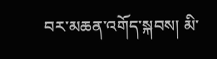བར་མཆན་འགོད་སྐབས། མི་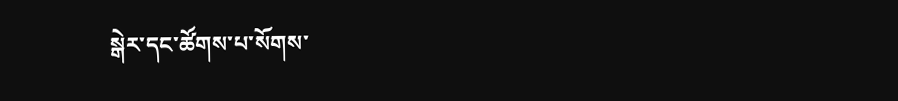སྒེར་དང་ཚོགས་པ་སོགས་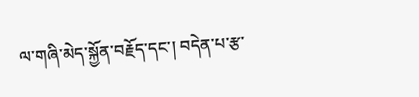ལ་གཞི་མེད་སྐྱོན་བརྗོད་དང་། བདེན་པ་རྩ་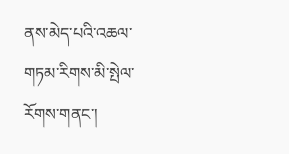ནས་མེད་པའི་འཆལ་གཏམ་རིགས་མི་སྤེལ་རོགས་གནང་།